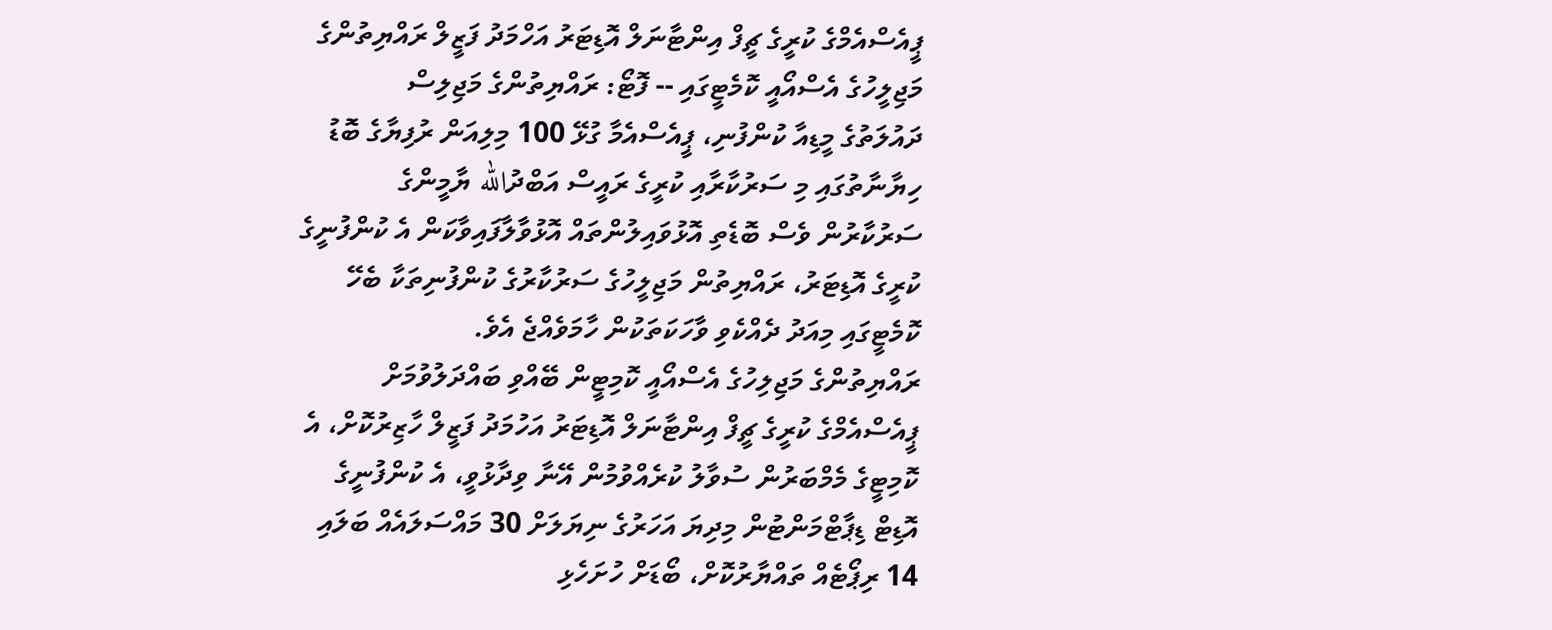ޕީއެސްއެމްގެ ކުރީގެ ޗީފް އިންޓާނަލް އޮޑިޓަރު އަހްމަދު ފަޒީލް ރައްޔިތުންގެ މަޖިލީހުގެ އެސްއޯއީ ކޮމެޓީގައި -- ފޮޓޯ: ރައްޔިތުންގެ މަޖިލިސް
ދައުލަތުގެ މީޑިއާ ކުންފުނި، ޕީއެސްއެމާ ގުޅޭ 100 މިލިއަން ރުފިޔާގެ ބޮޑު ހިޔާނާތުގައި މި ސަރުކާރާއި ކުރީގެ ރައީސް އަބްދުالله ޔާމީންގެ ސަރުކާރުން ވެސް ބޮޑެތި އޮޅުވައިލުންތައް އޮޅުވާލާފައިވާކަން އެ ކުންފުނީގެ ކުރީގެ އޮޑިޓަރު، ރައްޔިތުން މަޖިލީހުގެ ސަރުކާރުގެ ކުންފުނިތަކާ ބެހޭ ކޮމެޓީގައި މިއަދު ދެއްކެވި ވާހަކަތަކުން ހާމަވެއްޖެ އެވެ.
ރައްޔިތުންގެ މަޖިލިހުގެ އެސްއޯއީ ކޮމިޓީން ބޭއްވި ބައްދަލުވުމަށް ޕީއެސްއެމްގެ ކުރީގެ ޗީފް އިންޓާނަލް އޮޑިޓަރު އަހުމަދު ފަޒީލް ހާޒިރުކޮށް، އެ ކޮމިޓީގެ މެމްބަރުން ސުވާލު ކުރެއްވުމުން އޭނާ ވިދާޅުވީ، އެ ކުންފުނީގެ އޮޑިޓް ޑިޕާޓްމަންޓުން މިދިޔަ އަހަރުގެ ނިޔަލަށް 30 މައްސަލައެއް ބަލައި 14 ރިޕޯޓެއް ތައްޔާރުކޮށް، ބޯޑަށް ހުށަހެޅި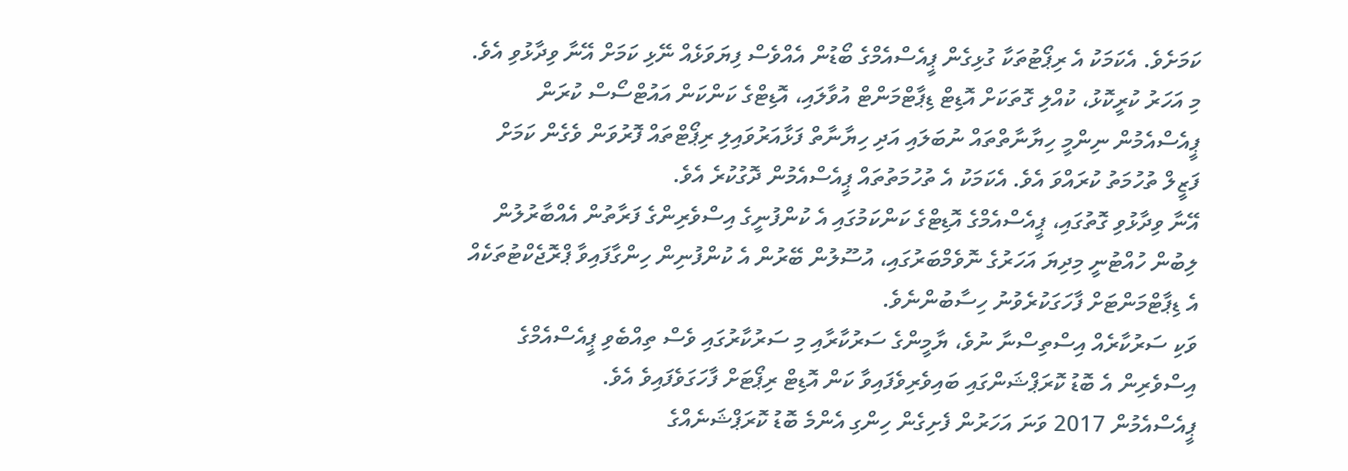ކަމަށެވެ. އެކަމަކު އެ ރިޕޯޓުތަކާ ގުޅިގެން ޕީއެސްއެމްގެ ބޯޑުން އެއްވެސް ފިޔަވަޅެއް ނޭޅި ކަމަށް އޭނާ ވިދާޅުވި އެވެ.
މި އަހަރު ކުރީކޮޅު، ކުއްލި ގޮތަކަށް އޮޑިޓް ޑިޕާޓްމަންޓް އުވާލައި، އޮޑިޓްގެ ކަންކަން އައުޓްސޯސް ކުރަން ޕީއެސްއެމުން ނިންމީ ހިޔާނާތްތައް ނުބަލައި އަދި ހިޔާނާތް ފަޅާއަރުވައިލި ރިޕޯޓްތައް ފޮރުވަން ވެގެން ކަމަށް ފަޒީލް ތުހުމަތު ކުރައްވަ އެވެ. އެކަމަކު އެ ތުހުމަތުތައް ޕީއެސްއެމުން ދޮގުކުރެ އެވެ.
އޭނާ ވިދާޅުވި ގޮތުގައި، ޕީއެސްއެމްގެ އޮޑިޓްގެ ކަންކަމުގައި އެ ކުންފުނީގެ އިސްވެރިންގެ ފަރާތުން އެއްބާރުލުން ލިބުން ހުއްޓުނީ މިދިޔަ އަހަރުގެ ނޮވެމްބަރުގައި، އުސޫލުން ބޭރުން އެ ކުންފުނިން ހިންގާފައިވާ ޕްރޮޖެކްޓުތަކެއް އެ ޑިޕާޓްމަންޓަށް ފާހަގަކުރެވުނު ހިސާބުންނެވެ.
ވަކި ސަރުކާރެއް އިސްތިސްނާ ނުވެ، ޔާމީންގެ ސަރުކާރާއި މި ސަރުކާރުގައި ވެސް ތިއްބެވި ޕީއެސްއެމްގެ އިސްވެރިން އެ ބޮޑު ކޮރަޕްޝަންގައި ބައިވެރިވެފައިވާ ކަން އޮޑިޓް ރިޕޯޓަށް ފާހަގަވެފައިވެ އެވެ.
ޕީއެސްއެމުން 2017 ވަނަ އަހަރުން ފެށިގެން ހިންގި އެންމެ ބޮޑު ކޮރަޕްޝަނެއްގެ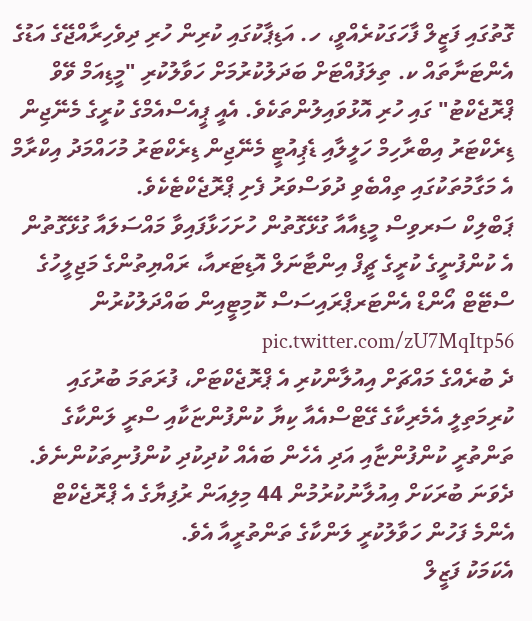ގޮތުގައި ފަޒީލް ފާހަގަކުރެއްވީ، ހ. އަޑިޕާކުގައި ކުރިން ހުރި ދިވެހިރާއްޖޭގެ އަޑުގެ އެންޓަނާތައް ކ. ތިލަފުއްޓަށް ބަދަލުކުރުމަށް ހަވާލުކުރި "މީޑިއަމް ވޭވް ޕްރޮޖެކްޓު" ގައި ހުރި އޮޅުވައިލުންތަކެވެ. އެއީ ޕީއެސްއެމްގެ ކުރީގެ މެނޭޖިން ޑިރެކްޓަރު އިބްރާހިމް ހަލީލާއި ޑެޕިއުޓީ މެނޭޖިން ޑިރެކްޓަރު މުހައްމަދު އިކްރާމް އެ މަގާމުތަކުގައި ތިއްބެވި ދުވަސްވަރު ފެށި ޕްރޮޖެކްޓެކެވެ.
ޕަބްލިކް ސަރވިސް މީޑިއާއާ ގުޅޭގޮތުން ހުށަހަޅާފައިވާ މައްސަލައާ ގުޅޭގޮތުން އެ ކުންފުނީގެ ކުރީގެ ޗީފް އިންޓާނަލް އޮޑިޓަރއާ، ރައްޔިތުންގެ މަޖިލީހުގެ ސްޓޭޓް އޯންޑް އެންޓަރޕްރައިސަސް ކޮމިޓީއިން ބައްދަލުކުރުން pic.twitter.com/zU7MqItp56
ދެ ބުރެއްގެ މައްޗަށް އިއުލާންކުރި އެ ޕްރޮޖެކްޓަށް، ފުރަތަމަ ބުރުގައި ކުރިމަތިލީ އެމެރިކާގެ ގޭޓްސްއެއާ ކިޔާ ކުންފުންޏަކާއި ސްރީ ލަންކާގެ ތަންތުރީ ކުންފުންޏާއި އަދި އެހެން ބައެއް ކުދިކުދި ކުންފުނިތަކުންނެވެ. ދެވަނަ ބުރަކަށް އިއުލާނުކުރުމުން 44 މިލިއަން ރުފިޔާގެ އެ ޕްރޮޖެކްޓް އެންމެ ފަހުން ހަވާލުކުރީ ލަންކާގެ ތަންތުރީއާ އެވެ.
އެކަމަކު ފަޒީލް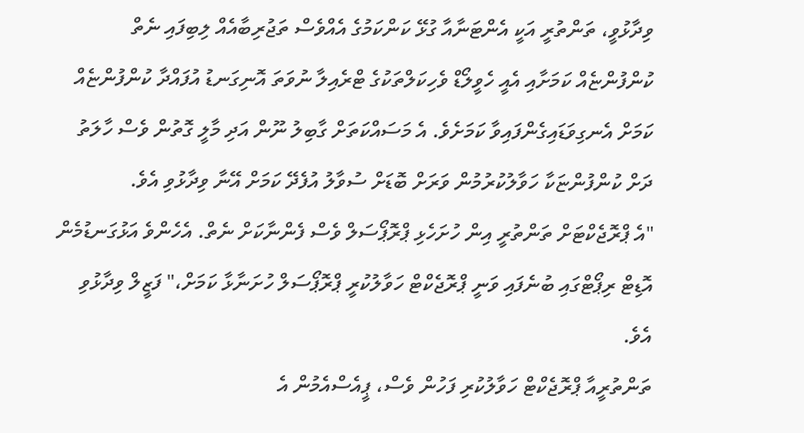ވިދާޅުވީ، ތަންތުރީ އަކީ އެންޓަނާއާ ގުޅޭ ކަންކަމުގެ އެއްވެސް ތަޖުރިބާއެއް ލިބިފައި ނެތް ކުންފުންޏެއް ކަމަށާއި އެއީ ހެވީލޯޑް ވެހިކަލްތަކުގެ ޓްރެއިލާ ނުވަތަ އޮނިގަނޑު އުފައްދާ ކުންފުންޏެއް ކަމަށް އެނގިވަޑައިގެންފައިވާ ކަމަށެވެ. އެ މަސައްކަތަށް ގާބިލު ނޫން އަދި މާލީ ގޮތުން ވެސް ހާލަތު ދަށް ކުންފުންޏަކާ ހަވާލުކުރުމުން ވަރަށް ބޮޑަށް ސުވާލު އުފެދޭ ކަމަށް އޭނާ ވިދާޅުވި އެވެ.
"އެ ޕްރޮޖެކްޓަށް ތަންތުރީ އިން ހުށަހެޅި ޕްރޮޕޯސަލް ވެސް ފެންނާކަށް ނެތް. އެހެންވެ އަޅުގަނޑުމެން އޮޑިޓް ރިޕޯޓްގައި ބުނެފައި ވަނީ ޕްރޮޖެކްޓް ހަވާލުކުރީ ޕްރޮޕޯސަލް ހުށަނާޅާ ކަމަށް،" ފަޒީލް ވިދާޅުވި އެވެ.
ތަންތުރީއާ ޕްރޮޖެކްޓް ހަވާލުކުރި ފަހުން ވެސް، ޕީއެސްއެމުން އެ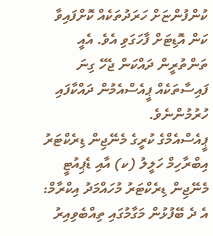ކުންފުންޏަށް ހަރަދުތަކެއް ކޮށްފައިވާ ކަން އޮޑިޓަށް ފާހަގަވި އެވެ. އެއީ ތަންތުރީން ދައްކަން ޖެހޭ ގިނަ ފައިސާތަކެއް ޕީއެސްއެމުން ދައްކާފައި ހުރުމުންނެވެ.
ޕީއެސްއެމްގެ ކުރީގެ މެނޭޖިން ޑިރެކްޓަރު އިބްރާހިމް ހަލީލު (ކ) އާއި ޑެޕިއުޓީ މެނޭޖިން ޑިރެކްޓަރު މުހައްމަދު އިކްރާމް: އެ ދެ ބޭފުޅުން މަގާމުގައި ތިއްބެވިއިރު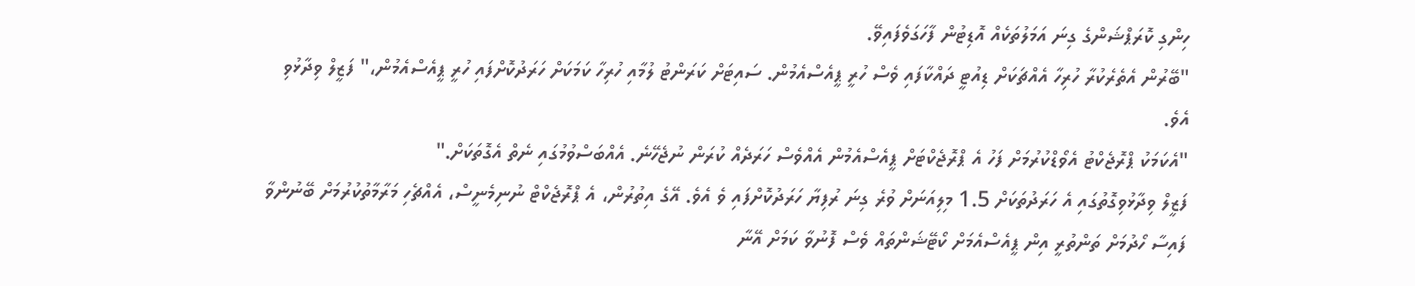ހިންގި ކޮރަޕްޝަންގެ ގިނަ އަމަލުތަކެއް އޮޑިޓުން ފާހަގަވެފައިވޭ.
"ބޭރުން އެތެރެކުރާ ހުރިހާ އެއްޗަކަށް ޑިއުޓީ ދައްކާފައި ވެސް ހުރީ ޕީއެސްއެމުން. ސައިޓަށް ކަރަންޓު ލުމާއި ހުރިހާ ކަމަކަށް ހަރަދުކޮށްފައި ހުރީ ޕީއެސްއެމުން،" ފަޒީލް ވިދާޅުވި އެވެ.
"އެކަމަކު ޕްރޮޖެކްޓު އެވޯޑްކުރުމަށް ފަހު އެ ޕްރޮޖެކްޓަށް ޕީއެސްއެމުން އެއްވެސް ހަރަދެއް ކުރަން ނުޖެހޭނެ. އެއްބަސްވުމުގައި ނެތް އެގޮތަކަށް."
ފަޒީލް ވިދާޅުވިގޮތުގައި އެ ހަރަދުތަކަށް 1.5 މިލިއަނަށް ވުރެ ގިނަ ރުފިޔާ ހަރަދުކޮށްފައި ވެ އެވެ. އޭގެ އިތުރުން، އެ ޕްރޮޖެކްޓް ނުނިމެނީސް، އެއްޗެހި މަރާމާތުކުރުމަށް ބޭނުންވާ ފައިސާ ހޯދުމަށް ތަންތުރީ އިން ޕީއެސްއެމަށް ކޯޓޭޝަންތައް ވެސް ފޮނުވާ ކަމަށް އޭނާ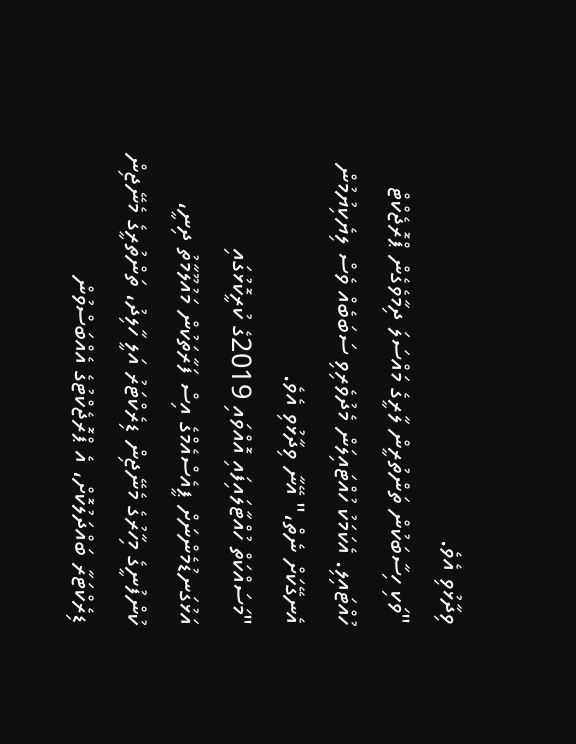ވިދާޅުވި އެވެ.
"ވަކި ހިސާބަކުން ތަންތުރީން ލާރީގެ މައްސަލަ ދިމާވެގެން ޕްރޮޖެކްޓް ހުއްޓައިލި. އެކަމަކު ހުއްޓައިލަން މެދުވެރިވި ސަބަބެއް ވެސް ލިޔެކިޔުމުން އެނގޭކަށް ނެތް،" އޭނާ ވިދާޅުވި އެވެ.
"މަސައްކަތް ހުއްޓާލައިފައި އޮއްވައި 2019ގެ ކުރީކޮޅުގައި އަޅުގަނޑުމެންނަށް ޕީއެސްއެމްގެ އިސް ފަރާތަކުން މައުލޫމާތު ދިނީ، ކުންފުނީގެ މިހާރުގެ މެނޭޖިން ޑިރެކްޓަރު އަލީ ހާލިދު، ތަންތުރީގެ މެނޭޖިން ޑިރެކްޓަރާ ބައްދަލުކޮށް، އެ ޕްރޮޖެކްޓުގެ އެއްބަސްވުން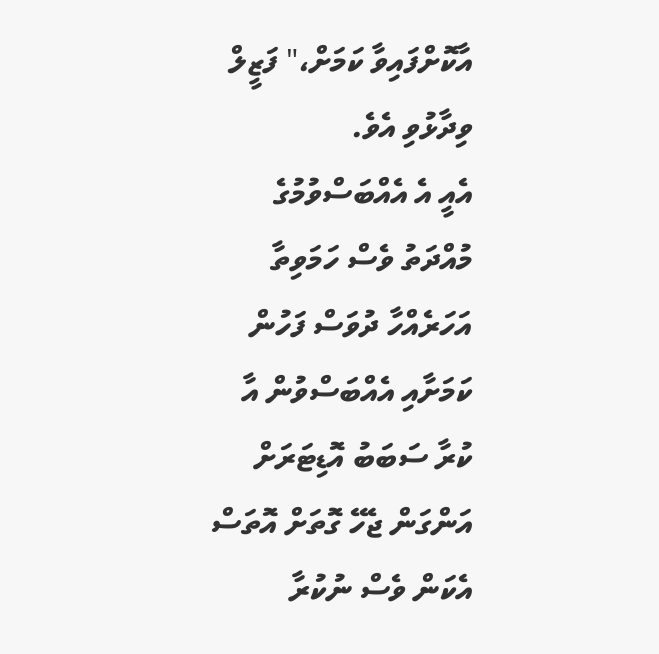އާކޮށްފައިވާ ކަމަށް،" ފަޒީލް ވިދާޅުވި އެވެ.
އެއީ އެ އެއްބަސްވުމުގެ މުއްދަތު ވެސް ހަމަވިތާ އަހަރެއްހާ ދުވަސް ފަހުން ކަމަށާއި އެއްބަސްވުން އާ ކުރާ ސަބަބު އޮޑިޓަރަށް އަންގަން ޖެހޭ ގޮތަށް އޮތަސް އެކަން ވެސް ނުކުރާ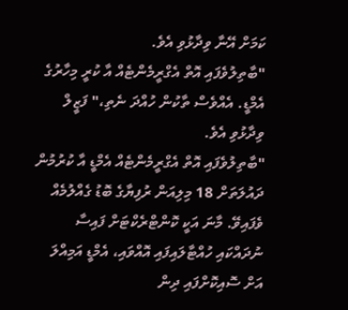ކަމަށް އޭނާ ވިދާޅުވި އެވެ.
"ބާތިލުވެފައި އޮތް އެގްރީމެންޓެއް އާ ކުރީ މިހާރުގެ އެމްޑީ. އެއްވެސް ތާކުން ހުއްދަ ނެތި،" ފަޒީލް ވިދާޅުވި އެވެ.
"ބާތިލުވެފައި އޮތް އެގްރީމެންޓެއް އެމްޑީ އާ ކުރުމުން ދައުލަތަށް 18 މިލިއަން ރުފިޔާގެ ބޮޑު ގެއްލުމެއް ވެފައިވޭ. މާނަ އަކީ ކޮންޓްރެކްޓަށް ފައިސާ ނުދައްކައި ހުއްޓާލައިފައި އޮއްވައި، އެމްޑީ އަމިއްލަ އަށް ސޮއިކޮށްފައި ދިން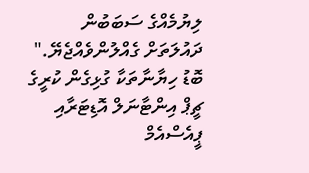ލިޔުމެއްގެ ސަބަބުން ދައުލަތަށް ގެއްލުންވެއްޖެޔޭ."
ބޮޑު ހިޔާނާތަކާ ގުޅިގެން ކުރީގެ ޗީޕް އިންޓާނަލް އޮޑިޓަރާއި ޕީއެސްއެމް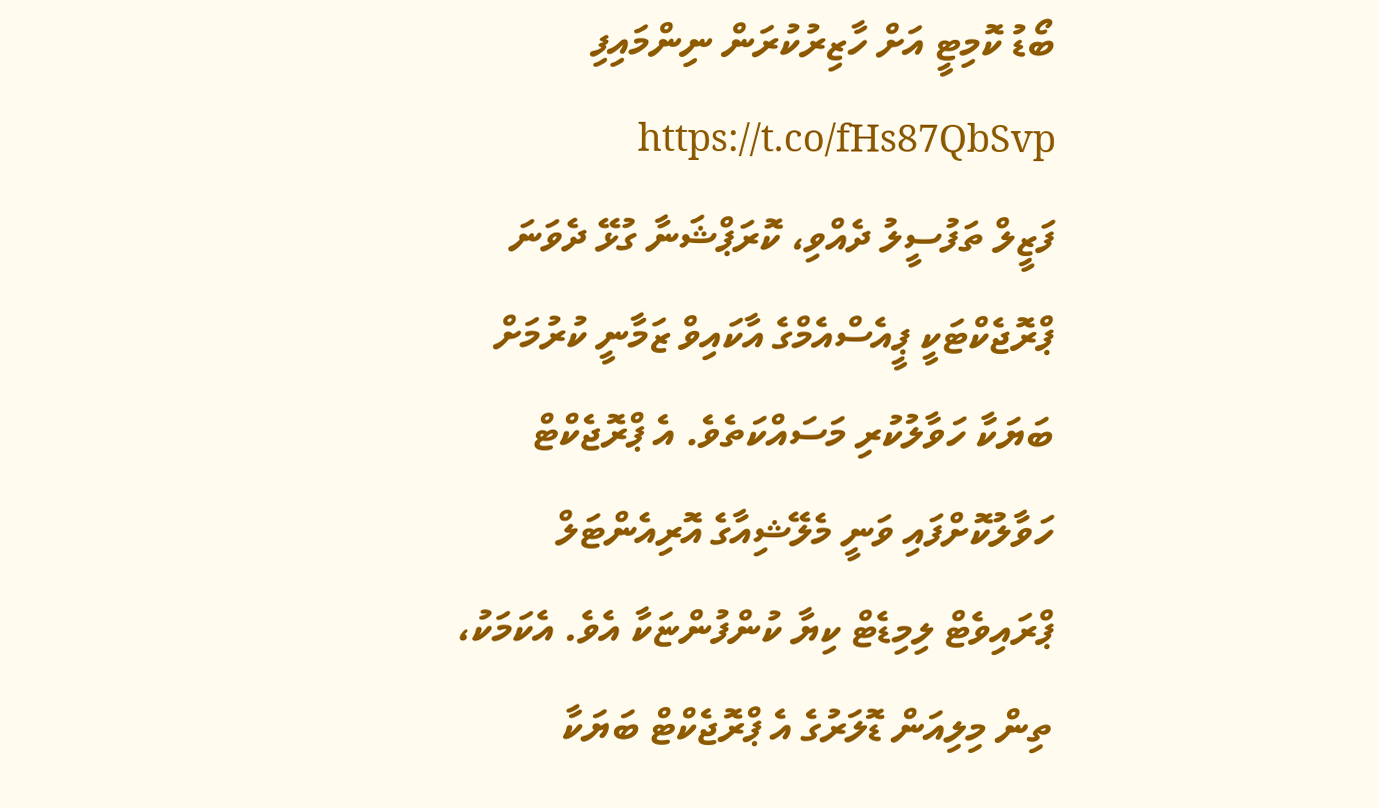ބޯޑު ކޮމިޓީ އަށް ހާޒިރުކުރަން ނިންމައިފި https://t.co/fHs87QbSvp
ފަޒީލް ތަފުސީލު ދެއްވި، ކޮރަޕްޝަނާ ގުޅޭ ދެވަނަ ޕްރޮޖެކްޓަކީ ޕީއެސްއެމްގެ އާކައިވް ޒަމާނީ ކުރުމަށް ބަޔަކާ ހަވާލުކުރި މަސައްކަތެވެ. އެ ޕްރޮޖެކްޓް ހަވާލުކޮށްފައި ވަނީ މެލޭޝިއާގެ އޮރިއެންޓަލް ޕްރައިވެޓް ލިމިޑެޓް ކިޔާ ކުންފުންޏަކާ އެވެ. އެކަމަކު، ތިން މިލިއަން ޑޮލަރުގެ އެ ޕްރޮޖެކްޓް ބަޔަކާ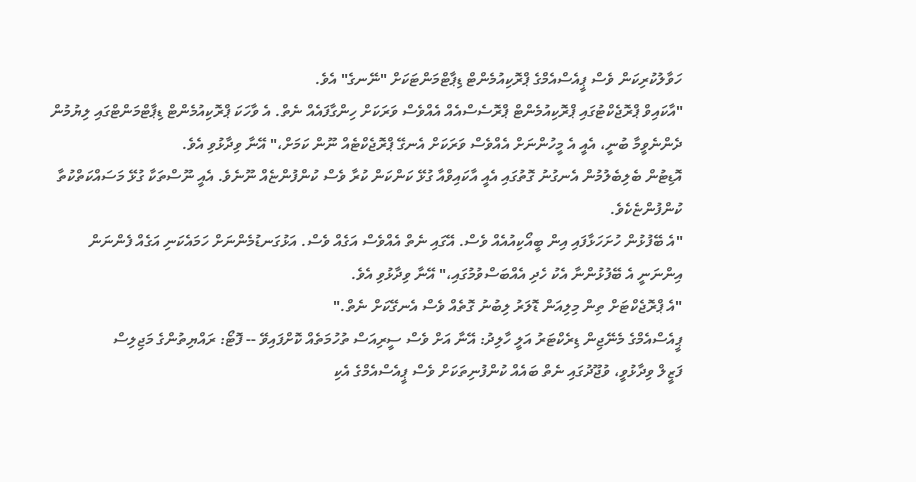ހަވާލުކުރިކަން ވެސް ޕީއެސްއެމްގެ ޕްރޮކިއުމެންޓް ޑިޕާޓްމަންޓަކަށް "ނޭނގެ" އެވެ.
"އާކައިވް ޕްރޮޖެކްޓުގައި ޕްރޮކިއުމެންޓް ޕްރޮސެސްއެއް އެއްވެސް ވަރަކަށް ހިންގާފައެއް ނެތް. އެ ވާހަކަ ޕްރޮކިއުމެންޓް ޑިޕާޓްމަންޓްގައި ލިޔުމުން ދެންނެވީމާ ބުނީ، އެއީ އެ މީހުންނަށް އެއްވެސް ވަރަކަށް އެނގޭ ޕްރޮޖެކްޓެއް ނޫން ކަމަށް،" އޭނާ ވިދާޅުވި އެވެ.
އޮޑިޓުން ބެލިބެލުމުން އެނގުނު ގޮތުގައި އެއީ އާކައިވްއާ ގުޅޭ ކަންކަން ކުރާ ވެސް ކުންފުންޏެއް ނޫނެވެ. އެއީ ނޫސްތަކާ ގުޅޭ މަސައްކަތްކުތާ ކުންފުންޏެކެވެ.
"އެ ބޭފުޅުން ހުށަހަޅާފައި އިން ބީއޯކިއުއެއް ވެސް. އޭގައި ނެތް އެއްވެސް އަގެއް ވެސް. އަޅުގަނޑުމެންނަށް ހަމައެކަނި އަގެއް ފެންނަން އިންނަނީ އެ ބޭފުޅުންނާ އެކު ހެދި އެއްބަސްވުމުގައި،" އޭނާ ވިދާޅުވި އެވެ.
"އެ ޕްރޮޖެކްޓަށް ތިން މިލިއަން ޑޮލަރު ލިބުނު ގޮތެއް ވެސް އެނގޭކަށް ނެތް."
ޕީއެސްއެމްގެ މެނޭޖިން ޑިރެކްޓަރު އަލީ ހާލިދު: އޭނާ އަށް ވެސް ސީރިއަސް ތުހުމަތެއް ކޮށްފައިވޭ -- ފޮޓޯ: ރައްޔިތުންގެ މަޖިލިސް
ފަޒީލް ވިދާޅުވީ، ވުޖޫދުގައި ނެތް ބައެއް ކުންފުނިތަކަށް ވެސް ޕީއެސްއެމްގެ އެކި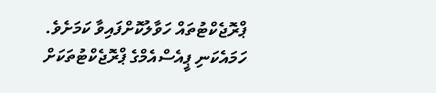ޕްރޮޖެކްޓުތައް ހަވާލުކޮށްފައިވާ ކަމަށެވެ. ހަމައެކަނި ޕީއެސްއެމްގެ ޕްރޮޖެކްޓުތަކަށް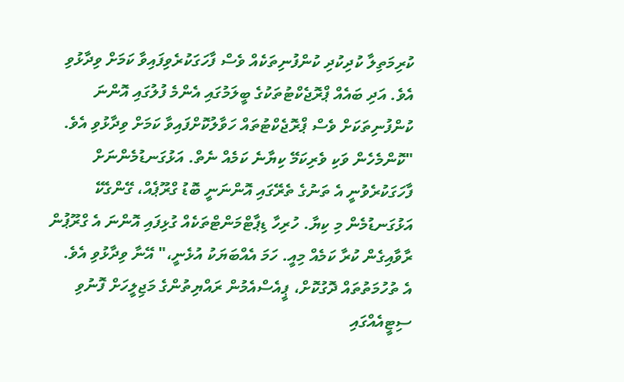ކުރިމަތިލާ ކުދިކުދި ކުންފުނިތަކެއް ވެސް ފާހަގަކުރެވިފައިވާ ކަމަށް ވިދާޅުވި އެވެ. އަދި ބައެއް ޕްރޮޖެކްޓުތަކުގެ ބީލަމުގައި އެންމެ ފުލުގައި އޮންނަ ކުންފުނިތަކަށް ވެސް ޕްރޮޖެކްޓުތައް ހަވާލުކޮށްފައިވާ ކަމަށް ވިދާޅުވި އެވެ.
"ކޮންމެހެން ވަކި ވެރިކަމޭ ކިޔާނެ ކަމެއް ނެތް. އަޅުގަނޑުމެންނަށް ފާހަގަކުރެވުނީ އެ ތަނުގެ ތެރޭގައި އޮންނަނީ ބޮޑު ގްރޫޕެއް، ގޭންގެކޭ އަޅުގަނޑުމެން މި ކިޔާ. ހުރިހާ ޑިޕާޓްމަންޓްތަކެއް ގުޅިފައި އޮންނަ އެ ގްރޫޕުން ރާވާއިގެން ކުރާ ކަމެއް މިއީ. ހަމަ އެއްބަޔަކު އުޅެނީ،" އޭނާ ވިދާޅުވި އެވެ.
އެ ތުހުމަތުތައް ދޮގުކޮށް، ޕީއެސްއެމުން ރައްޔިތުންގެ މަޖިލީހަށް ފޮނުވި ސިޓީއެއްގައި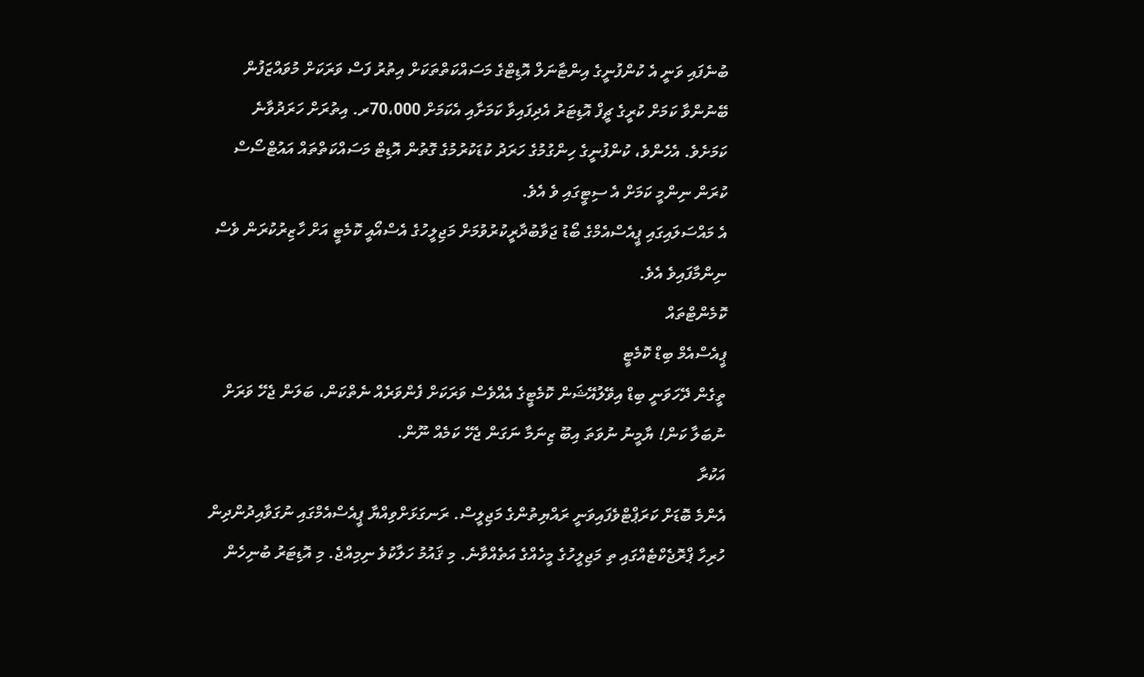ބުނެފައި ވަނީ އެ ކުންފުނީގެ އިންޓާނަލް އޮޑިޓްގެ މަސައްކަތްތަކަށް އިތުރު ފަސް ވަރަކަށް މުވައްޒަފުން ބޭނުންވާ ކަމަށް ކުރީގެ ޗީފް އޮޑިޓަރު އެދިފައިވާ ކަމަށާއި އެކަމަށް 70،000ރ. އިތުރަށް ހަރަދުވާނެ ކަމަށެވެ. އެހެންވެ، ކުންފުނީގެ ހިންގުމުގެ ހަރަދު ކުޑަކުރުމުގެ ގޮތުން އޮޑިޓް މަސައްކަތްތައް އައުޓްސޯސް ކުރަން ނިންމީ ކަމަށް އެ ސިޓީގައި ވެ އެވެ.
އެ މައްސަލައިގައި ޕީއެސްއެމްގެ ބޯޑު ޖަވާބުދާރީކުރުވުމަށް މަޖިލީހުގެ އެސްއޯއީ ކޮމެޓީ އަށް ހާޒިރުކުރަން ވެސް ނިންމާފައިވެ އެވެ.
ކޮމެންޓްތައް
ޕީއެސްއެމް ބިޑް ކޮމެޓީ
ތީގެން ދޭހަވަނީ ބިޑް އިވޭލުއޭޝަން ކޮމެޓީގެ އެއްވެސް ވަރަކަށް ފެންވަރެއް ނެތްކަން، ބަލަން ޖެހޭ ވަރަށް ނުބަލާ ކަން! ޔާމީނު ނުވަތަ އިބޫ ޒިނަމާ ނަގަން ޖެހޭ ކަމެއް ނޫން.
އަކުރާ
އެންމެ ބޮޑަށް ކަރަޕްޓްވެފައިވަނީ ރައްޔިތުންގެ މަޖިލީސް. ރަނގަޅަށްވިއްޔާ ޕީއެސްއެމްގައި ނުގަވާއިދުންދިން ހުރިހާ ޕްރޮޖެކްޓެއްގައި ތި މަޖިލީހުގެ މީހެއްގެ އަތެއްވާނެ. މި ޤައުމު ހަލާކުވެ ނިމިއްޖެ. މި އޮޑިޓަރު ބުނިހެން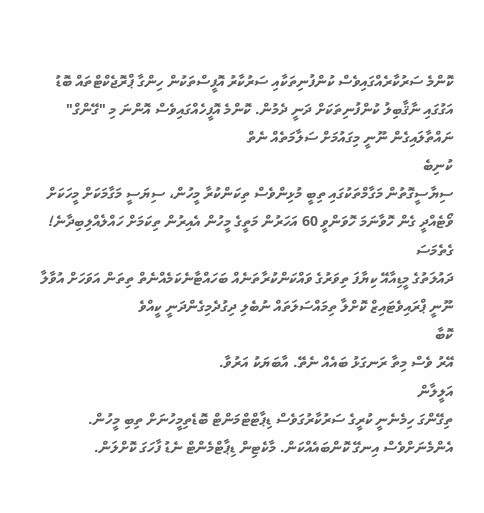ކޮންމެ ސަރުކާރެއްގައިވެސް ކުންފުނިތަކާއި ސަރުކާރު އޮފީސްތަކުން ހިންގާ ޕްރޮޖެކްޓްތައް ބޮޑު އަގުގައި ނާޤާބިލު ކުންފުނިތަކަށް ދަނީ ދެމުން. ކޮންމެ އޮފީހެއްގައިވެސް އޮންނަ މި "ގޭންގް" ނައްތާލައިގެން ނޫނީ މިގައުމަށް ސަލާމަތެއް ނެތް
ކުނިބެ
ސިޔާސީގޮތުން މަގާމްތަކުގައި ތިބީ މުޅިންވެސް ތިކަންކުރާ މީހުން، ސިޔަސީ މަގާމަކަށް މީހަކަށް ވޯޓެއްދީ ގެން ހޮވާނަމަ ހޮވަންވީ 60 އަހަރުން މަތީގެ މީހުން އެއިރުން ތިކަމަށް ހައްލެއްލިބިދާނެ!
ގެތެމަސަ
ދައުލަތުގެ މީޑިއާއޭ ކިޔާފަ ތިވަރުގެ ވައްކަންކުރާތަނެއް ބަހައްޓާނެކަމެއްނެތް ތިތަން އަވަހަށް އުވާލާ ނޫނީ ޕްރައިވެޓައިޒް ކޮށްލާ ތިމައްސަލަތައް ނުބެލި ދިގުދެމިގެންދަނީ ކީއްވެ
ކޮބާ
އޭރު ވެސް މިތާ ރަނގަޅު ބައެއް ނެތޭ. އާބަޔަކު އަރުވާ.
އަލީލާން
ތިގޭންގަ ހިމެނެނީ ކުރީގެ ސަރުކާރުގަވެސް ޑިޕާޓްޓްމަންޓް ބޮޑެތިމީހުނަށް ތިބި މީހުން. އެންމެނަށްވެސް އިނގޭ ކޮންބައެއްކަން. މާކެޓިން ޑިޕާޓްމެންޓް ނެޑު ފާހަގަ ކޮށްލަން.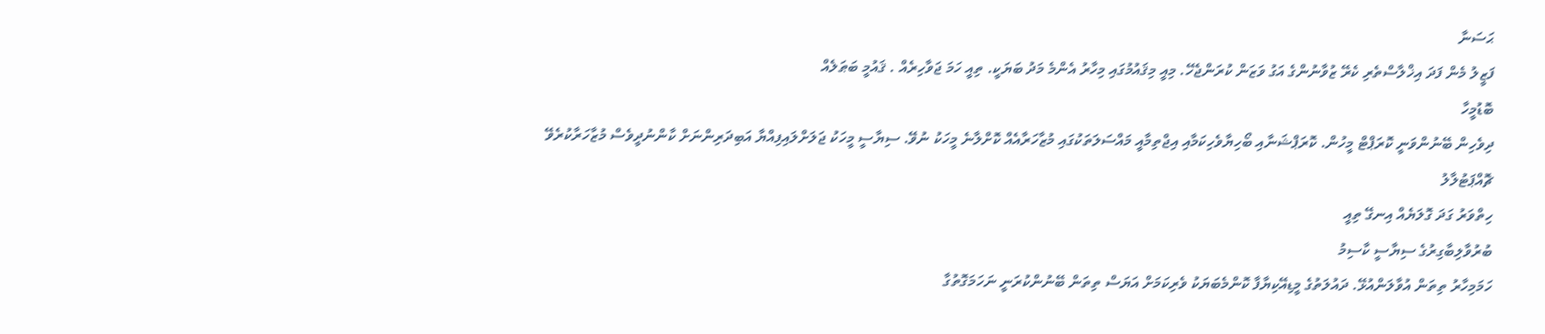ޙަސަނާ
ފަޒީލު މެން ފަދަ އިޚްލާސްތެރި ކެރޭ ޒުވާނުންގެ އަގު ވަޒަން ކުރަންޖެހޭ. މިއީ މިޤައުމުގައި މިހާރު އެންމެ މަދު ބަޔަކީ. ތިއީ ހަމަ ޖަވާހިރެއް . ޤައުމީ ބަޠަލެއް
ބޮޑުމީހާ
ދިވެހިން ބޭނުންވަނީ ކޮރަޕްޓް މީހުން. ކޮރަޕްޝަނާއި ބޯހިޔާވެހިކަމާއި އިޖްތިމާއީ މައްސަލަތަކުގައި މުޒާހަރާއެއް ކޮށްލާނެ މީހަކު ނުވޭ. ސިޔާސީ މީހަކު ޖަލަށްލައިފިއްޔާ އަބިދަރިންނަށް ކާންނުދީވެސް މުޒާހަރާކުރެވޭ
ޗޮއްޕަޓުލާލު
ހިތްވަރު ގަދަ ގޮލަޔެއް އިނގޭ ތިއީ
ބުރުވާލިބާގިރުގެ ސިޔާސީ ކާސިމު
ހަމަމިހާރު ތިތަން އުވާލަންއުޅޭ. ދައުލަތުގެ މީޑިއޭކިޔާފާ ކޮންމެބަޔަކު ވެރިކަމަށް އަޔަސް ތިތަން ބޭނުންކުރަނީ ނަހަމަގޮތުގާ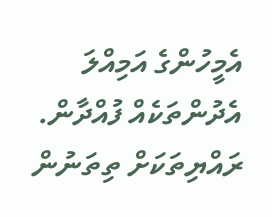އެމީހުންގެ އަމިއްލަ އެދުންތަކެއް ފުއްދާން. ރައްޔިތަކަށް ތިތަނުން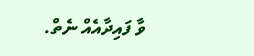ވާ ފައިދާއެއް ނެތް.